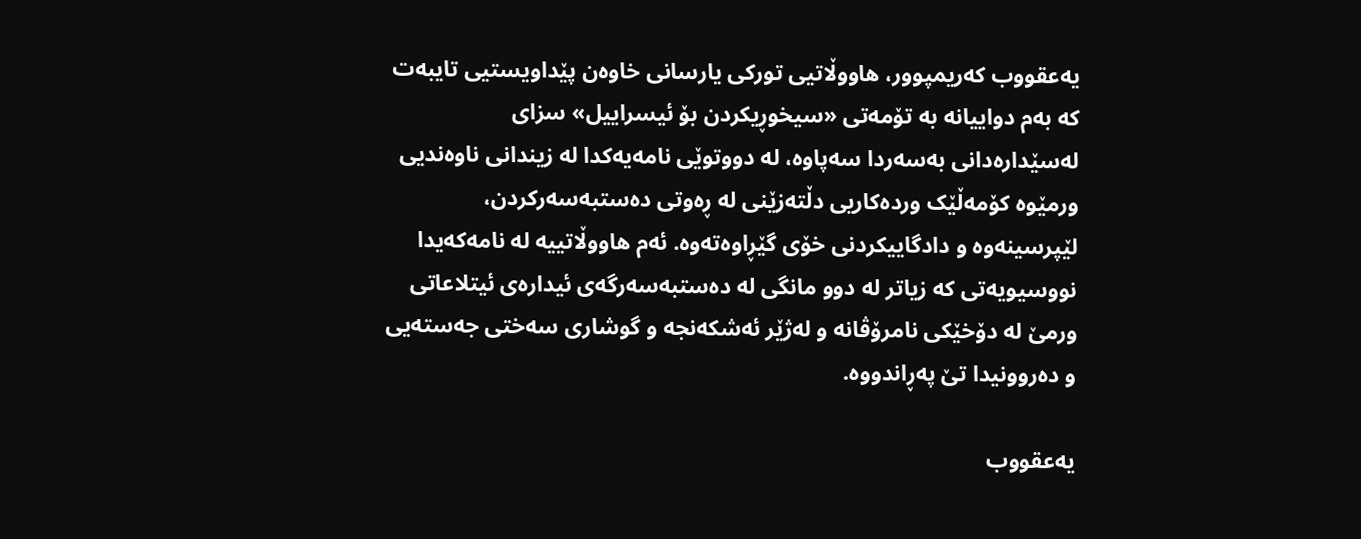یەعقووب کەریمپوور، هاووڵاتیی تورکی یارسانی خاوەن پێداویستیی تایبەت کە بەم دواییانە بە تۆمەتی «سیخوڕیکردن بۆ ئیسراییل» سزای لەسێدارەدانی بەسەردا سەپاوە، لە دووتوێی نامەیەکدا لە زیندانی ناوەندیی ورمێوە کۆمەڵێک وردەکاریی دڵتەزێنی لە ڕەوتی دەستبەسەرکردن، لێپرسینەوە و دادگاییکردنی خۆی گێڕاوەتەوە. ئەم هاووڵاتییە لە نامەکەیدا نووسیویەتی کە زیاتر لە دوو مانگی لە دەستبەسەرگەی ئیدارەی ئیتلاعاتی ورمێ لە دۆخێکی نامرۆڤانە و لەژێر ئەشکەنجە و گوشاری سەختی جەستەیی و دەروونیدا تێ پەڕاندووە.

یەعقووب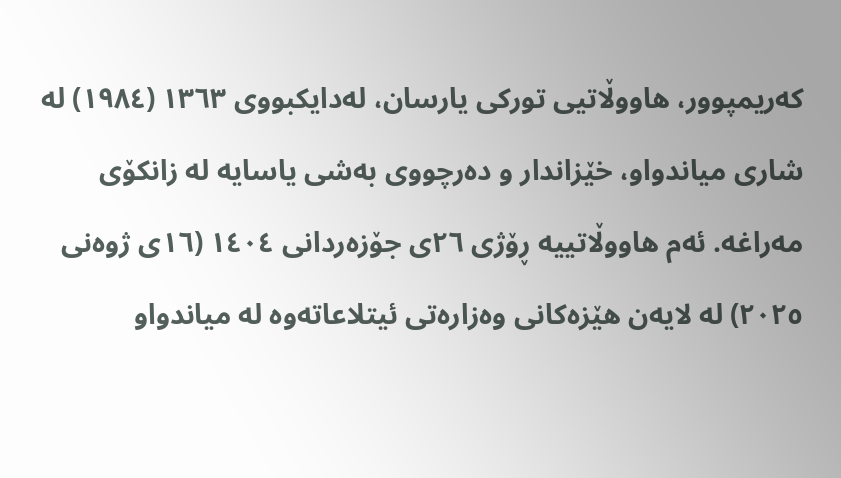کەریمپوور، هاووڵاتیی تورکی یارسان، لەدایکبووی ١٣٦٣ (١٩٨٤) لە شاری میاندواو، خێزاندار و دەرچووی بەشی یاسایە لە زانکۆی مەراغە. ئەم هاووڵاتییە ڕۆژی ٢٦ی جۆزەردانی ١٤٠٤ (١٦ی ژوەنی ٢٠٢٥) لە لایەن هێزەکانی وەزارەتی ئیتلاعاتەوە لە میاندواو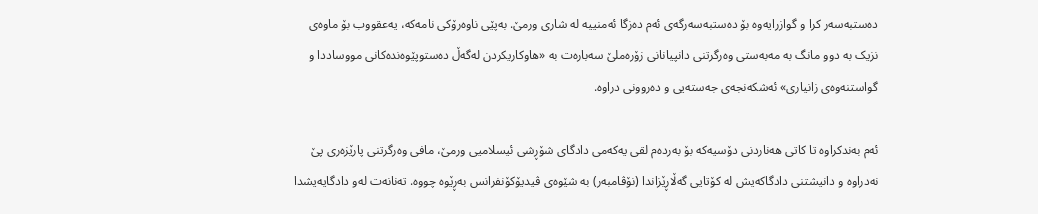دەستبەسەر کرا و گوازرایەوە بۆ دەستبەسەرگەی ئەم دەزگا ئەمنییە لە شاری ورمێ. بەپێی ناوەرۆکی نامەکە، یەعقووب بۆ ماوەی نزیک بە دوو مانگ بە مەبەستی وەرگرتنی دانپیانانی زۆرەملێ سەبارەت بە «هاوکاریکردن لەگەڵ دەستوپێوەندەکانی مووساددا و گواستنەوەی زانیاری» ئەشکەنجەی جەستەیی و دەروونی دراوە.

ئەم بەندکراوە تا کاتی هەناردنی دۆسیەکە بۆ بەردەم لقی یەکەمی دادگای شۆڕشی ئیسلامیی ورمێ، مافی وەرگرتنی پارێزەری پێ نەدراوە و دانیشتنی دادگاکەیش لە کۆتایی گەڵاڕێزاندا (نۆڤامبەر) بە شێوەی ڤیدیۆکۆنفرانس بەڕێوە چووە. تەنانەت لەو دادگایەیشدا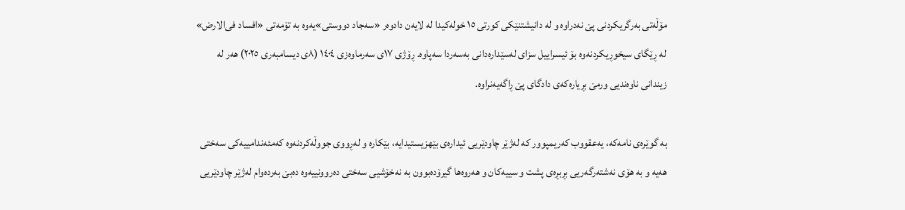مۆڵەتی بەرگریکردنی پێ نەدراوە و لە دانیشتنێکی کورتی ١٥ خولەکیدا لە لایەن دادوەر «سەجاد دووستی»یەوە بە تۆمەتی «افساد فی‌الارض» لە ڕێگای سیخوڕیکردنەوە بۆ ئیسراییل سزای لەسێدارەدانی بەسەردا سەپاوە. ڕۆژی ١٧ی سەرماوەزی ١٤٠٤ (٨ی دیسامبەری ٢٠٢٥) هەر لە زیندانی ناوەندیی ورمێ بڕیارەکەی دادگای پێ ڕاگەیەنراوە.

بە گوێرەی نامەکە، یەعقووب کەریمپوور کە لەژێر چاودێریی ئیدارەی بێهزیستیدایە، بێکارە و لەڕووی جووڵەکردنەوە کەمئەندامییەکی سەختی هەیە و بە هۆی نەشتەرگەریی بڕبڕەی پشت و سییەکان و هەروەها گیرۆدەبوون بە نەخۆشیی سەختی دەروونییەوە دەبێ بەردەوام لەژێر چاودێریی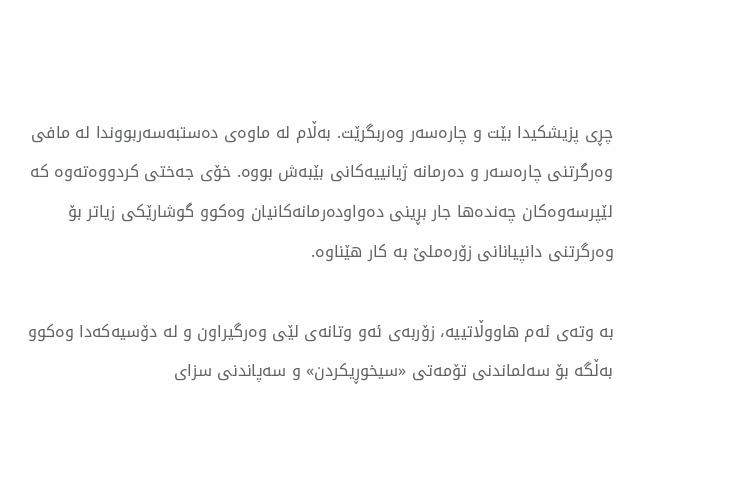چڕی پزیشکیدا بێت و چارەسەر وەربگرێت. بەڵام لە ماوەی دەستبەسەربووندا لە مافی وەرگرتنی چارەسەر و دەرمانە ژیانییەکانی بێبەش بووە. خۆی جەختی کردووەتەوە کە لێپرسەوەکان چەندەها جار بڕینی دەواودەرمانەکانیان وەکوو گوشارێکی زیاتر بۆ وەرگرتنی دانپیانانی زۆرەملێ بە کار هێناوە.

بە وتەی ئەم هاووڵاتییە، زۆربەی ئەو وتانەی لێی وەرگیراون و لە دۆسیەکەدا وەکوو بەڵگە بۆ سەلماندنی تۆمەتی «سیخوڕیکردن» و سەپاندنی سزای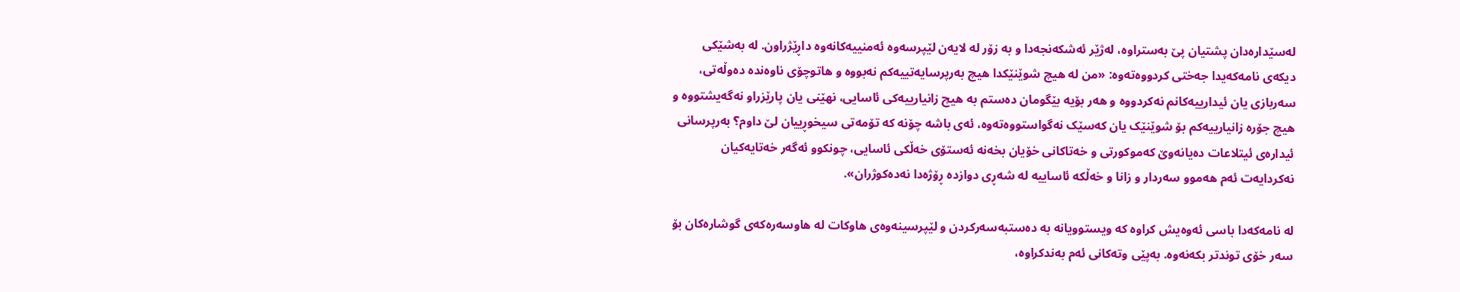لەسێدارەدان پشتیان پێ بەستراوە، لەژێر ئەشکەنجەدا و بە زۆر لە لایەن لێپرسەوە ئەمنییەکانەوە داڕێژراون. لە بەشێکی دیکەی نامەکەیدا جەختی کردووەتەوە: «من لە هیچ شوێنێکدا هیچ بەرپرسایەتییەکم نەبووە و هاتوچۆی ناوەندە دەوڵەتی، سەربازی یان ئیدارییەکانم نەکردووە و هەر بۆیە بێگومان دەستم بە هیچ زانیارییەکی ئاسایی، نهێنی یان پارێزراو نەگەیشتووە و هیچ جۆرە زانیارییەکم بۆ شوێنێک یان کەسێک نەگواستووەتەوە، ئەی باشە چۆنە کە تۆمەتی سیخوڕییان لێ داوم؟ بەرپرسانی ئیدارەی ئیتلاعات دەیانەوێ کەموکورتی و خەتاکانی خۆیان بخەنە ئەستۆی خەڵکی ئاسایی، چونکوو ئەگەر خەتایەکیان نەکردایەت ئەم هەموو سەردار و زانا و خەڵکە ئاساییە لە شەڕی دوازدە ڕۆژەدا نەدەکوژران».

لە نامەکەدا باسی ئەوەیش کراوە کە ویستوویانە بە دەستبەسەرکردن و لێپرسینەوەی هاوکات لە هاوسەرەکەی گوشارەکان بۆ سەر خۆی توندتر بکەنەوە. بەپێی وتەکانی ئەم بەندکراوە،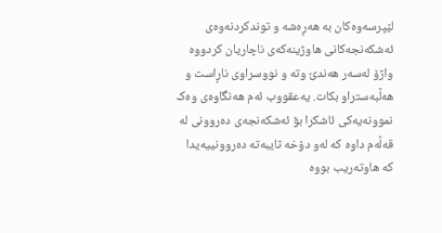لێپرسەوەکان بە هەڕەشە و توندکردنەوەی ئەشکەنجەکانی هاوژینەکەی ناچاریان کردووە واژۆ لەسەر هەندێ وتە و نووسراوی ناڕاست و هەڵبەستراو بکات. یەعقووب ئەم هەنگاوەی وەک نموونەیەکی ئاشکرا بۆ ئەشکەنجەی دەروونی لە قەڵەم داوە کە لەو دۆخە تایبەتە دەروونییەیدا کە هاوتەریب بووە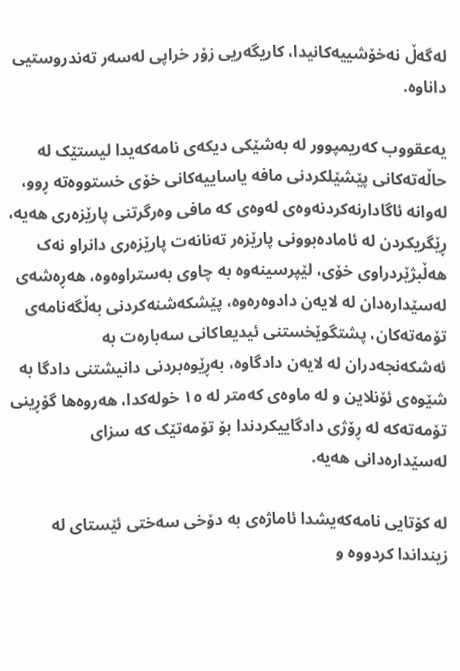لەگەڵ نەخۆشییەکانیدا، کاریگەریی زۆر خراپی لەسەر تەندروستیی داناوە.

یەعقووب کەریمپوور لە بەشێکی دیکەی نامەکەیدا لیستێک لە حاڵەتەکانی پێشێلکردنی مافە یاساییەکانی خۆی خستووەتە ڕوو، لەوانە ئاگادارنەکردنەوەی لەوەی کە مافی وەرگرتنی پارێزەری هەیە، ڕێگریکردن لە ئامادەبوونی پارێزەر تەنانەت پارێزەری دانراو نەک هەڵبژێردراوی خۆی، لێپرسینەوە بە چاوی بەستراوەوە، هەڕەشەی لەسێدارەدان لە لایەن دادوەرەوە، پێشکەشنەکردنی بەڵگەنامەی تۆمەتەکان، پشتگوێخستنی ئیدیعاکانی سەبارەت بە ئەشکەنجەدران لە لایەن دادگاوە، بەڕێوەبردنی دانیشتنی دادگا بە شێوەی ئۆنلاین و لە ماوەی کەمتر لە ١٥ خولەکدا، هەروەها گۆڕینی تۆمەتەکە لە ڕۆژی دادگاییکردندا بۆ تۆمەتێک کە سزای لەسێدارەدانی هەیە.

لە کۆتایی نامەکەیشدا ئاماژەی بە دۆخی سەختی ئێستای لە زینداندا کردووە و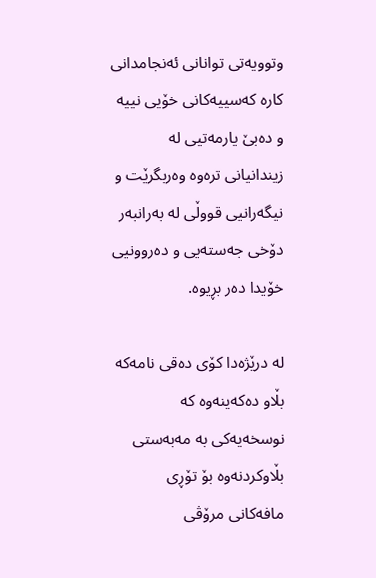وتوویەتی توانانی ئەنجامدانی کارە کەسییەکانی خۆیی نییە و دەبێ یارمەتیی لە زیندانیانی ترەوە وەربگرێت و نیگەرانیی قووڵی لە بەرانبەر دۆخی جەستەیی و دەروونیی خۆیدا دەر بڕیوە.

لە درێژەدا کۆی دەقی نامەکە بڵاو دەکەینەوە کە نوسخەیەکی بە مەبەستی بڵاوکردنەوە بۆ تۆڕی مافەکانی مرۆڤی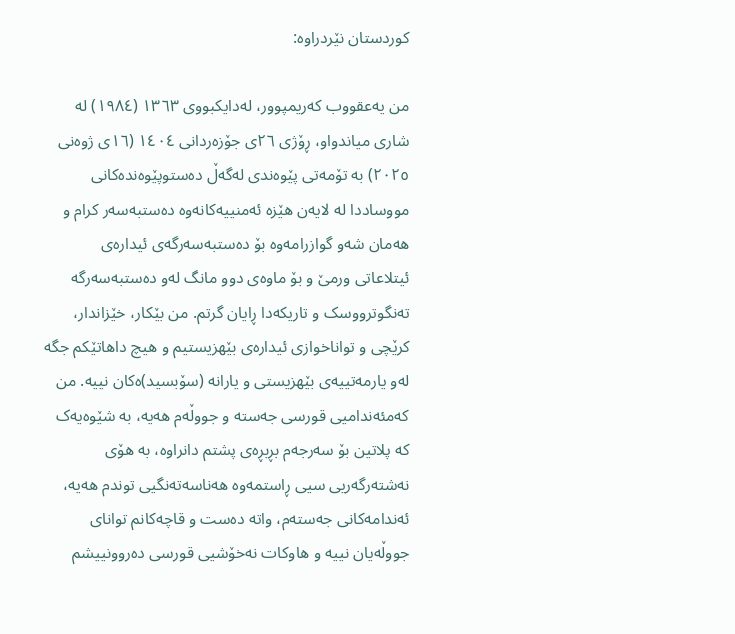کوردستان نێردراوە:

من یەعقووب کەریمپوور، لەدایکبووی ١٣٦٣ (١٩٨٤) لە شاری میاندواو، ڕۆژی ٢٦ی جۆزەردانی ١٤٠٤ (١٦ی ژوەنی ٢٠٢٥) بە تۆمەتی پێوەندی لەگەڵ دەستوپێوەندەکانی مووساددا لە لایەن هێزە ئەمنییەکانەوە دەستبەسەر کرام و هەمان شەو گوازرامەوە بۆ دەستبەسەرگەی ئیدارەی ئیتلاعاتی ورمێ و بۆ ماوەی دوو مانگ لەو دەستبەسەرگە تەنگوترووسک و تاریکەدا ڕایان گرتم. من بێکار، خێزاندار، کرێچی و تواناخوازی ئیدارەی بێهزیستیم و هیچ داهاتێکم جگە لەو یارمەتییەی بێهزیستی و یارانە (سۆبسید)ەکان نییە. من کەمئەندامیی قورسی جەستە و جووڵەم هەیە، بە شێوەیەک کە پلاتین بۆ سەرجەم بڕبڕەی پشتم دانراوە، بە هۆی نەشتەرگەریی سیی ڕاستمەوە هەناسەتەنگیی توندم هەیە، ئەندامەکانی جەستەم، واتە دەست و قاچەکانم توانای جووڵەیان نییە و هاوکات نەخۆشیی قورسی دەروونییشم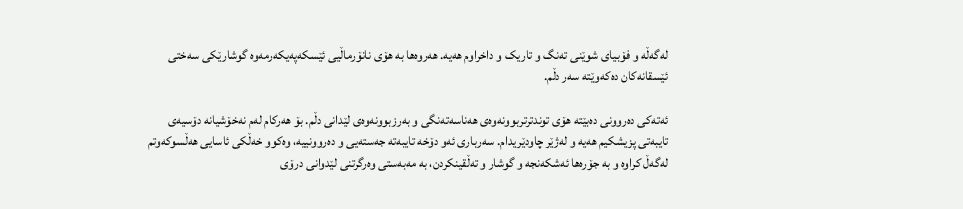لەگەڵە و فۆبیای شوێنی تەنگ و تاریک و داخراوم هەیە. هەروەها بە هۆی نانۆرماڵیی ئێسکەپەیکەرمەوە گوشارێکی سەختی ئێسقانەکان دەکەوێتە سەر دڵم.

ئەتەکی دەروونی دەبێتە هۆی توندترتربوونەوەی هەناسەتەنگی و بەرزبوونەوەی لێدانی دڵم. بۆ هەرکام لەم نەخۆشیانە دۆسیەی تایبەتی پزیشکیم هەیە و لەژێر چاودێریدام. سەرباری ئەو دۆخە تایبەتە جەستەیی و دەروونییە، وەکوو خەڵکی ئاسایی هەڵسوکەوتم لەگەڵ کراوە و بە جۆرەها ئەشکەنجە و گوشار و تەڵقینکردن، بە مەبەستی وەرگرتنی لێدوانی درۆی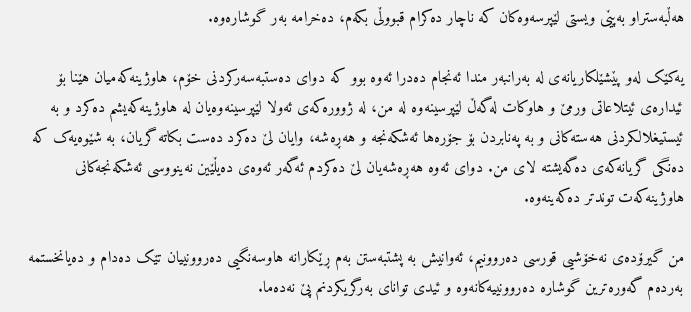هەڵبەستراو بەپێی ویستی لێپرسەوەکان کە ناچار دەکرام قبووڵی بکەم، دەخرامە بەر گوشارەوە.

یەکێک لەو پێشێلکاریانەی لە بەرانبەر مندا ئەنجام دەدرا ئەوە بوو کە دوای دەستبەسەرکردنی خۆم، هاوژینەکەمیان هێنا بۆ ئیدارەی ئیتلاعاتی ورمێ و هاوکات لەگەڵ لێپرسینەوە لە من، لە ژوورەکەی ئەولا لێپرسینەوەیان لە هاوژینەکەیشم دەکرد و بە ئیستیغلالکردنی هەستەکانی و بە پەنابردن بۆ جۆرەها ئەشکەنجە و هەڕەشە، وایان لێ دەکرد دەست بکاتە گریان، بە شێوەیەک کە دەنگی گریانەکەی دەگەیشتە لای من. دوای ئەوە هەڕەشەیان لێ دەکردم ئەگەر ئەوەی دەیڵێین نەینووسی ئەشکەنجەکانی هاوژینەکەت توندتر دەکەینەوە.

من گیرۆدەی نەخۆشیی قورسی دەروونیم، ئەوانیش بە پشتبەستن بەم ڕێکارانە هاوسەنگیی دەروونییان تێک دەدام و دەیانخستمە بەردەم گەورەترین گوشارە دەروونییەکانەوە و ئیدی توانای بەرگریکردنم پێ نەدەما.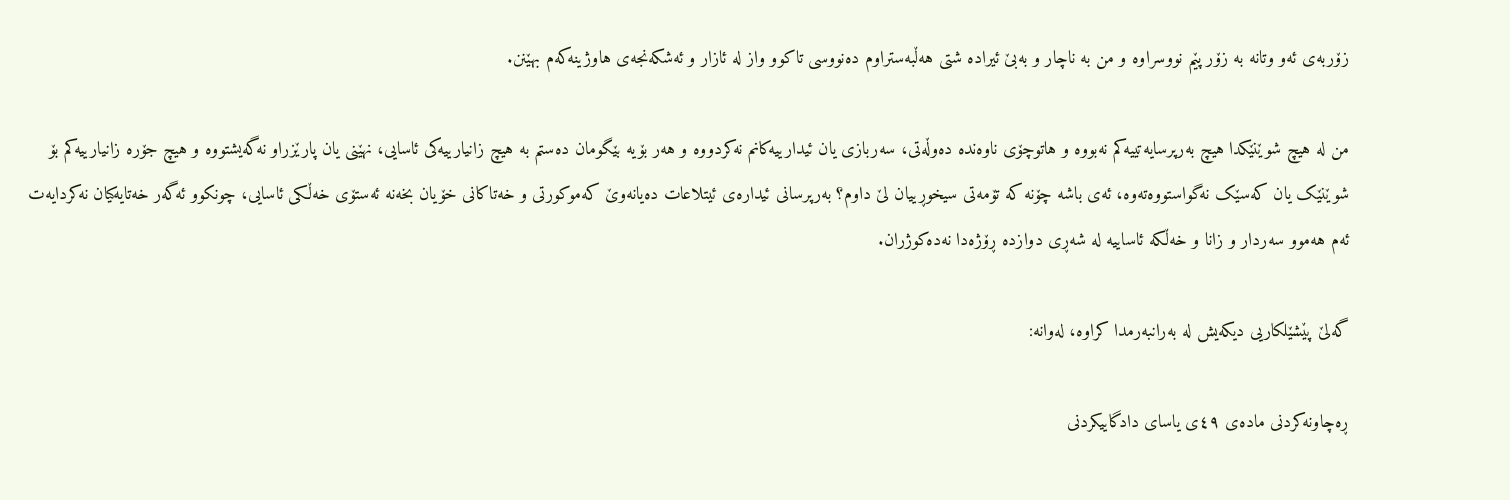زۆربەی ئەو وتانە بە زۆر پێم نووسراوە و من بە ناچار و بەبێ ئیرادە شتی هەڵبەستراوم دەنووسی تاکوو واز لە ئازار و ئەشکەنجەی هاوژینەکەم بهێنن.

من لە هیچ شوێنێکدا هیچ بەرپرسایەتییەکم نەبووە و هاتوچۆی ناوەندە دەوڵەتی، سەربازی یان ئیدارییەکانم نەکردووە و هەر بۆیە بێگومان دەستم بە هیچ زانیارییەکی ئاسایی، نهێنی یان پارێزراو نەگەیشتووە و هیچ جۆرە زانیارییەکم بۆ شوێنێک یان کەسێک نەگواستووەتەوە، ئەی باشە چۆنە کە تۆمەتی سیخوڕییان لێ داوم؟ بەرپرسانی ئیدارەی ئیتلاعات دەیانەوێ کەموکورتی و خەتاکانی خۆیان بخەنە ئەستۆی خەڵکی ئاسایی، چونکوو ئەگەر خەتایەکیان نەکردایەت ئەم هەموو سەردار و زانا و خەڵکە ئاساییە لە شەڕی دوازدە ڕۆژەدا نەدەکوژران.

گەلێ پێشێلکاریی دیکەیش لە بەرانبەرمدا کراوە، لەوانە:

ڕەچاونەکردنی مادەی ٤٩ی یاسای دادگاییکردنی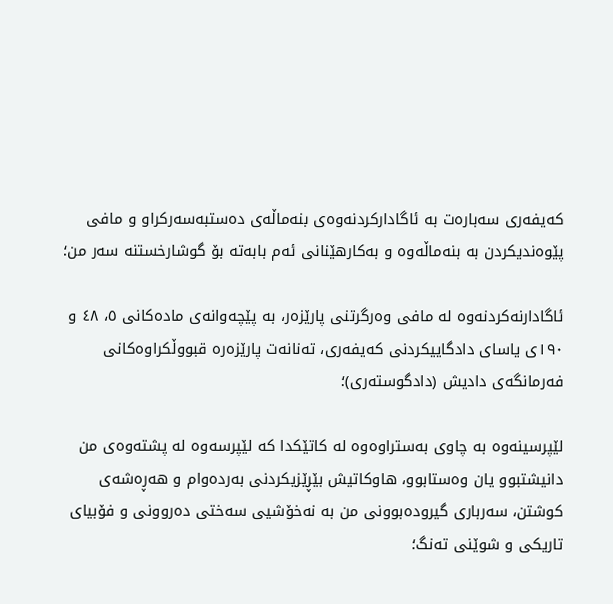کەیفەری سەبارەت بە ئاگادارکردنەوەی بنەماڵەی دەستبەسەرکراو و مافی پێوەندیکردن بە بنەماڵەوە و بەکارهێنانی ئەم بابەتە بۆ گوشارخستنە سەر من؛

ئاگادارنەکردنەوە لە مافی وەرگرتنی پارێزەر، بە پێچەوانەی مادەکانی ٥، ٤٨ و ١٩٠ی یاسای دادگاییکردنی کەیفەری، تەنانەت پارێزەرە قبووڵکراوەکانی فەرمانگەی دادیش (دادگوستەری)؛

لێپرسینەوە بە چاوی بەستراوەوە لە کاتێکدا کە لێپرسەوە لە پشتەوەی من دانیشتبوو یان وەستابوو، هاوکاتیش بێڕێزیکردنی بەردەوام و هەڕەشەی کوشتن، سەرباری گیرودەبوونی من بە نەخۆشیی سەختی دەروونی و فۆبیای تاریکی و شوێنی تەنگ؛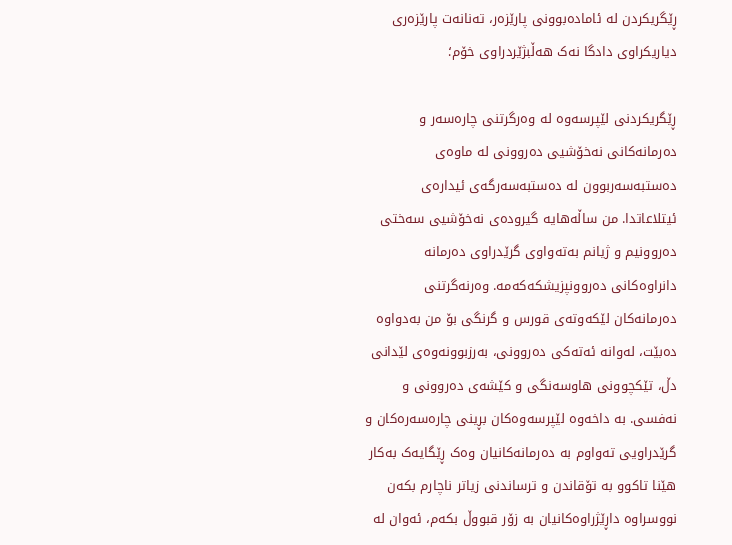ڕێگریکردن لە ئامادەبوونی پارێزەر، تەنانەت پارێزەری دیاریکراوی دادگا نەک هەڵبژێردراوی خۆم؛

ڕێگریکردنی لێپرسەوە لە وەرگرتنی چارەسەر و دەرمانەکانی نەخۆشیی دەروونی لە ماوەی دەستبەسەربوون لە دەستبەسەرگەی ئیدارەی ئیتلاعاتدا. من ساڵەهایە گیرودەی نەخۆشیی سەختی دەروونیم و ژیانم بەتەواوی گرێدراوی دەرمانە دانراوەکانی دەروونپزیشکەکەمە. وەرنەگرتنی دەرمانەکان لێکەوتەی قورس و گرنگی بۆ من بەدواوە دەبێت، لەوانە ئەتەکی دەروونی، بەرزبوونەوەی لێدانی دڵ، تێکچوونی هاوسەنگی و کێشەی دەروونی و نەفسی. بە داخەوە لێپرسەوەکان بڕینی چارەسەرەکان و گرێدراویی تەواوم بە دەرمانەکانیان وەک ڕێگایەک بەکار هێنا تاکوو بە تۆقاندن و ترساندنی زیاتر ناچارم بکەن نووسراوە داڕێژراوەکانیان بە زۆر قبووڵ بکەم، ئەوان لە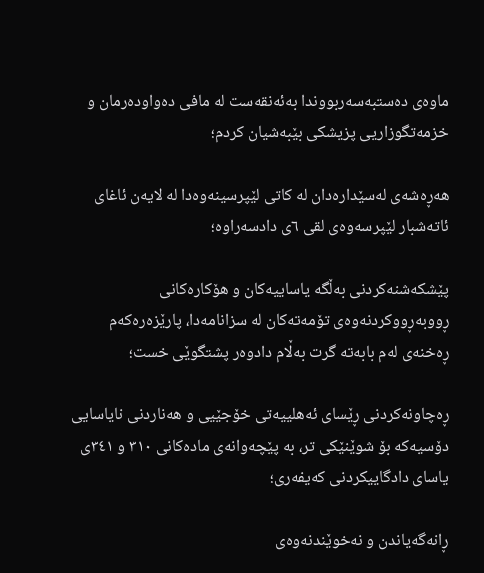ماوەی دەستبەسەربووندا بەئەنقەست لە مافی دەواودەرمان و خزمەتگوزاریی پزیشکی بێبەشیان کردم؛

هەڕەشەی لەسێدارەدان لە کاتی لێپرسینەوەدا لە لایەن ئاغای ئاتەشبار لێپرسەوەی لقی ٦ی دادسەراوە؛

پێشکەشنەکردنی بەڵگە یاساییەکان و هۆکارەکانی ڕووبەڕووکردنەوەی تۆمەتەکان لە سزانامەدا، پارێزەرەکەم ڕەخنەی لەم بابەتە گرت بەڵام دادوەر پشتگوێی خست؛

ڕەچاونەکردنی ڕێسای ئەهلییەتی خۆجێیی و هەناردنی نایاسایی دۆسیەکە بۆ شوێنێکی تر، بە پێچەوانەی مادەکانی ٣١٠ و ٣٤١ی یاسای دادگاییکردنی کەیفەری؛

ڕانەگەیاندن و نەخوێندنەوەی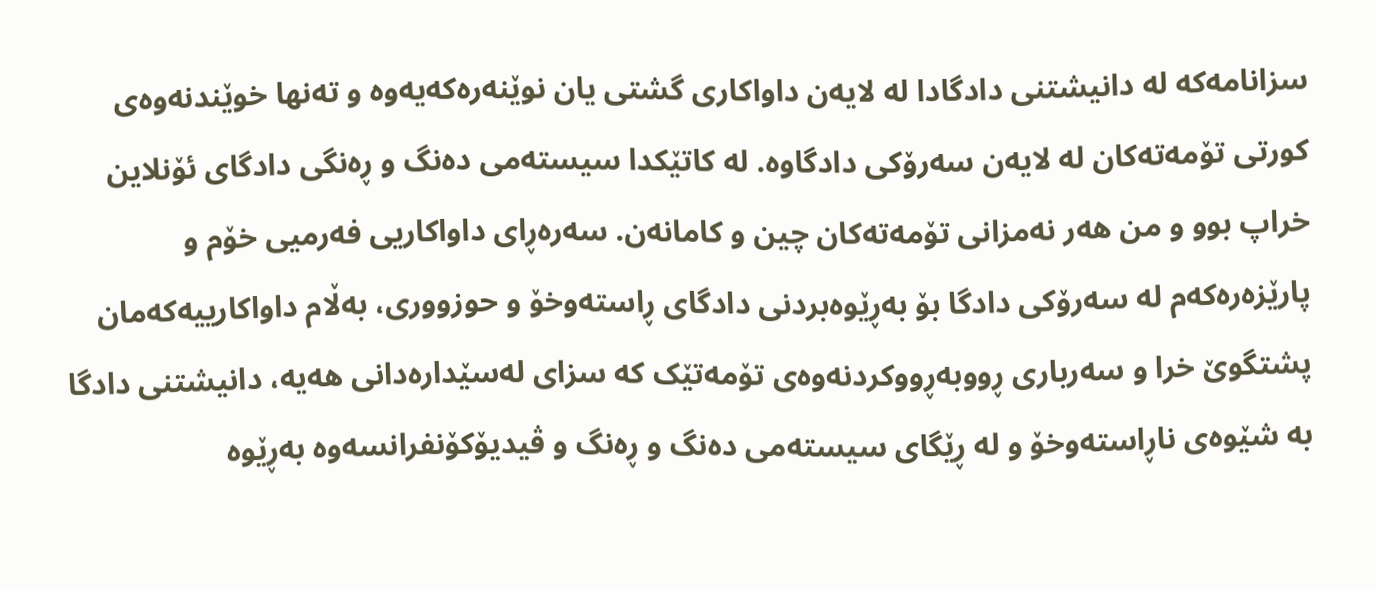سزانامەکە لە دانیشتنی دادگادا لە لایەن داواکاری گشتی یان نوێنەرەکەیەوە و تەنها خوێندنەوەی کورتی تۆمەتەکان لە لایەن سەرۆکی دادگاوە. لە کاتێکدا سیستەمی دەنگ و ڕەنگی دادگای ئۆنلاین خراپ بوو و من هەر نەمزانی تۆمەتەکان چین و کامانەن. سەرەڕای داواکاریی فەرمیی خۆم و پارێزەرەکەم لە سەرۆکی دادگا بۆ بەڕێوەبردنی دادگای ڕاستەوخۆ و حوزووری، بەڵام داواکارییەکەمان پشتگوێ خرا و سەرباری ڕووبەڕووکردنەوەی تۆمەتێک کە سزای لەسێدارەدانی هەیە، دانیشتنی دادگا بە شێوەی ناڕاستەوخۆ و لە ڕێگای سیستەمی دەنگ و ڕەنگ و ڤیدیۆکۆنفرانسەوە بەڕێوە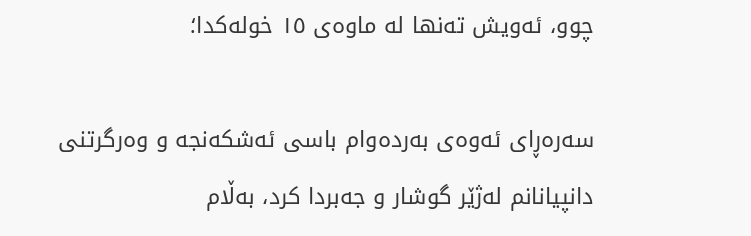چوو، ئەویش تەنها لە ماوەی ١٥ خولەکدا؛

سەرەڕای ئەوەی بەردەوام باسی ئەشکەنجە و وەرگرتنی دانپیانانم لەژێر گوشار و جەبردا کرد، بەڵام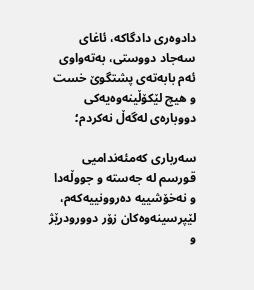دادوەری دادگاکە، ئاغای سەجاد دووستی، بەتەواوی ئەم بابەتەی پشتگوێ خست و هیچ لێکۆڵینەوەیەکی دووبارەی لەگەڵ نەکردم؛

سەرباری کەمئەندامیی قورسم لە جەستە و جووڵەدا و نەخۆشییە دەروونییەکەم، لێپرسینەوەکان زۆر دوورودرێژ و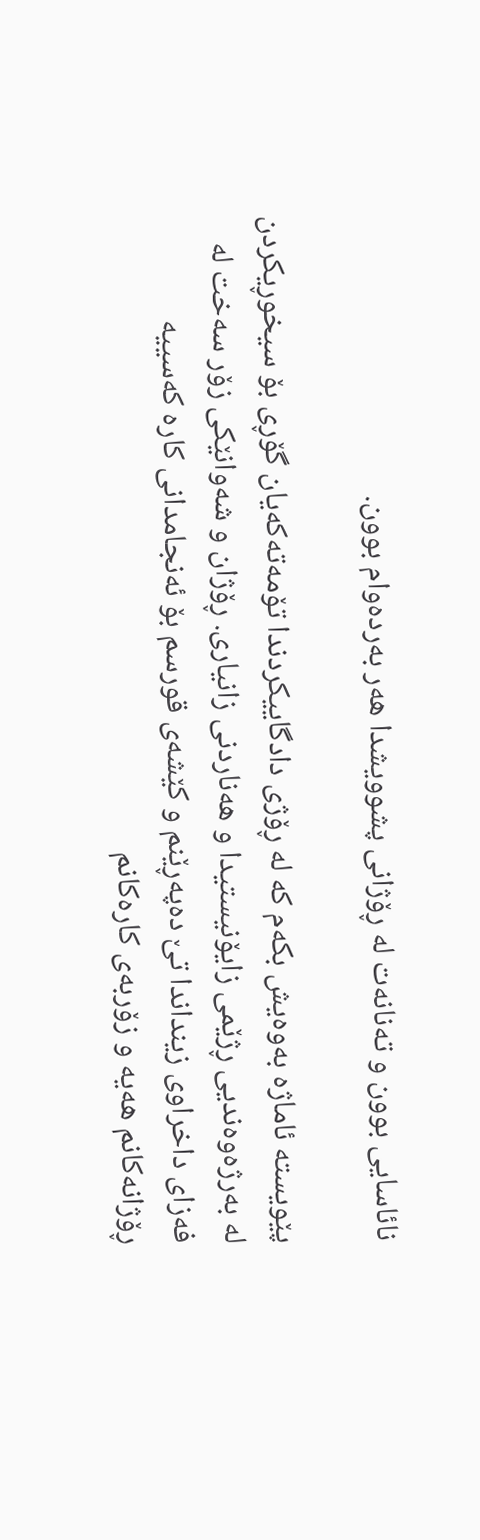نائاسایی بوون و تەنانەت لە ڕۆژانی پشوویشدا هەر بەردەوام بوون.

پێویستە ئاماژە بەوەیش بکەم کە لە ڕۆژی دادگاییکردندا تۆمەتەکەیان گۆڕی بۆ سیخوڕیکردن لە بەرژەوەندیی ڕژێمی زایۆنیستیدا و هەناردنی زانیاری. ڕۆژان و شەوانێکی زۆر سەخت لە فەزای داخراوی زینداندا تێ دەپەڕێنم و کێشەی قورسم بۆ ئەنجامدانی کارە کەسییە ڕۆژانەکانم هەیە و زۆربەی کارەکانم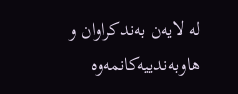لە لایەن بەندکراوان و هاوبەندییەکانمەوە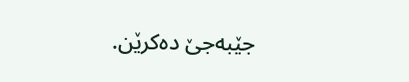جێبەجێ دەکرێن.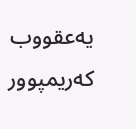یەعقووب کەریمپوور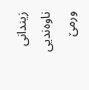زیندانی ناوەندیی ورمێ